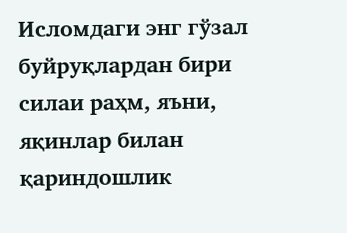Исломдаги энг гўзал буйруқлардан бири силаи раҳм, яъни, яқинлар билан қариндошлик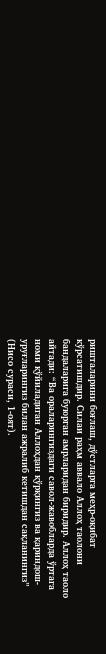ришталарини боғлаш, дўстларга меҳр-оқибат кўрсатишдир. Силаи раҳм аввало Аллоҳ таолони бандаларига буюрган амрларидан биридир. Аллоҳ таоло айтади: “Ва ораларингиздаги савол-жавобларда ўртага номи қўйиладиган Аллоҳдан қўрқингиз ва қариндош-уруғларингиз билан ажралиб кетишдан сақланингиз” (Нисо сураси, 1-оят).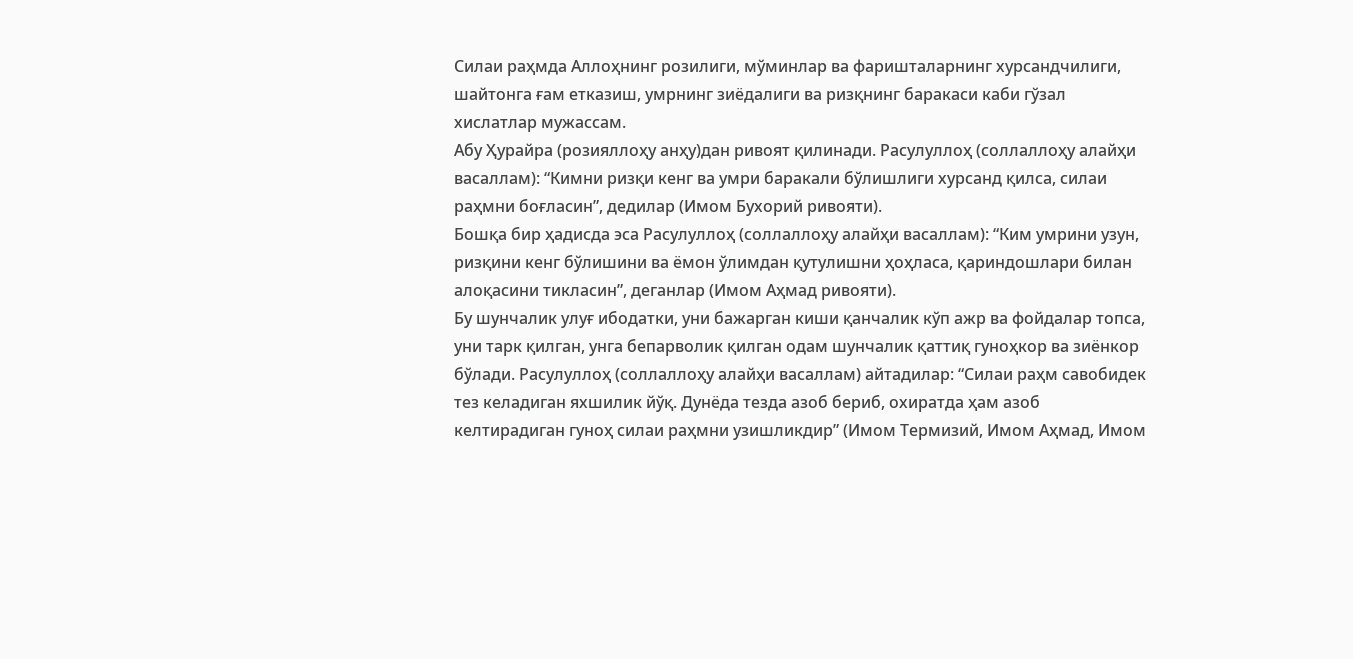Силаи раҳмда Аллоҳнинг розилиги, мўминлар ва фаришталарнинг хурсандчилиги, шайтонга ғам етказиш, умрнинг зиёдалиги ва ризқнинг баракаси каби гўзал хислатлар мужассам.
Абу Ҳурайра (розияллоҳу анҳу)дан ривоят қилинади. Расулуллоҳ (соллаллоҳу алайҳи васаллам): “Кимни ризқи кенг ва умри баракали бўлишлиги хурсанд қилса, силаи раҳмни боғласин”, дедилар (Имом Бухорий ривояти).
Бошқа бир ҳадисда эса Расулуллоҳ (соллаллоҳу алайҳи васаллам): “Ким умрини узун, ризқини кенг бўлишини ва ёмон ўлимдан қутулишни ҳоҳласа, қариндошлари билан алоқасини тикласин”, деганлар (Имом Аҳмад ривояти).
Бу шунчалик улуғ ибодатки, уни бажарган киши қанчалик кўп ажр ва фойдалар топса, уни тарк қилган, унга бепарволик қилган одам шунчалик қаттиқ гуноҳкор ва зиёнкор бўлади. Расулуллоҳ (соллаллоҳу алайҳи васаллам) айтадилар: “Силаи раҳм савобидек тез келадиган яхшилик йўқ. Дунёда тезда азоб бериб, охиратда ҳам азоб келтирадиган гуноҳ силаи раҳмни узишликдир” (Имом Термизий, Имом Аҳмад, Имом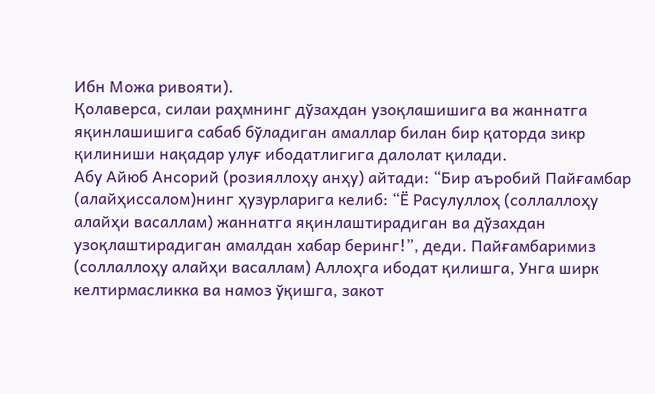Ибн Можа ривояти).
Қолаверса, силаи раҳмнинг дўзахдан узоқлашишига ва жаннатга яқинлашишига сабаб бўладиган амаллар билан бир қаторда зикр қилиниши нақадар улуғ ибодатлигига далолат қилади.
Абу Айюб Ансорий (розияллоҳу анҳу) айтади: “Бир аъробий Пайғамбар (алайҳиссалом)нинг ҳузурларига келиб: “Ё Расулуллоҳ (соллаллоҳу алайҳи васаллам) жаннатга яқинлаштирадиган ва дўзахдан узоқлаштирадиган амалдан хабар беринг!”, деди. Пайғамбаримиз (соллаллоҳу алайҳи васаллам) Аллоҳга ибодат қилишга, Унга ширк келтирмасликка ва намоз ўқишга, закот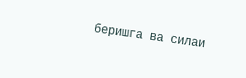беришга ва силаи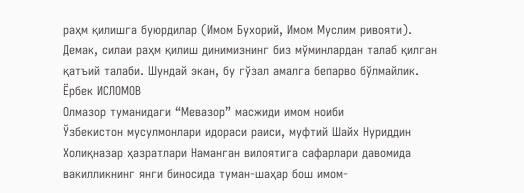раҳм қилишга буюрдилар (Имом Бухорий, Имом Муслим ривояти).
Демак, силаи раҳм қилиш динимизнинг биз мўминлардан талаб қилган қатъий талаби. Шундай экан, бу гўзал амалга бепарво бўлмайлик.
Ёрбек ИСЛОМОВ
Олмазор туманидаги “Мевазор” масжиди имом ноиби
Ўзбекистон мусулмонлари идораси раиси, муфтий Шайх Нуриддин Холиқназар ҳазратлари Наманган вилоятига сафарлари давомида вакилликнинг янги биносида туман-шаҳар бош имом-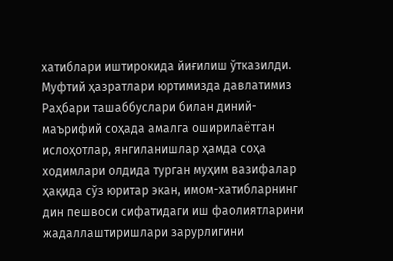хатиблари иштирокида йиғилиш ўтказилди.
Муфтий ҳазратлари юртимизда давлатимиз Раҳбари ташаббуслари билан диний-маърифий соҳада амалга оширилаётган ислоҳотлар, янгиланишлар ҳамда соҳа ходимлари олдида турган муҳим вазифалар ҳақида сўз юритар экан, имом-хатибларнинг дин пешвоси сифатидаги иш фаолиятларини жадаллаштиришлари зарурлигини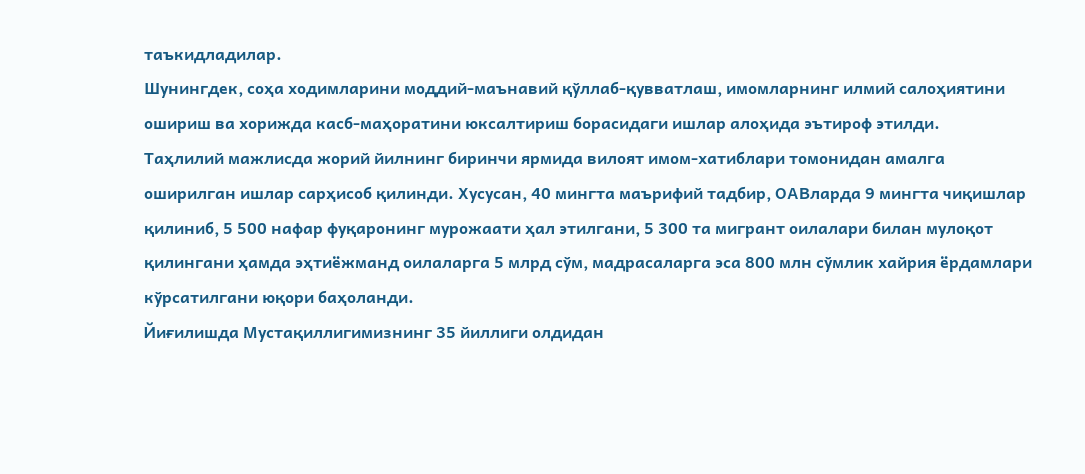таъкидладилар.
Шунингдек, соҳа ходимларини моддий-маънавий қўллаб-қувватлаш, имомларнинг илмий салоҳиятини ошириш ва хорижда касб-маҳоратини юксалтириш борасидаги ишлар алоҳида эътироф этилди.
Таҳлилий мажлисда жорий йилнинг биринчи ярмида вилоят имом-хатиблари томонидан амалга оширилган ишлар сарҳисоб қилинди. Хусусан, 40 мингта маърифий тадбир, ОАВларда 9 мингта чиқишлар қилиниб, 5 500 нафар фуқаронинг мурожаати ҳал этилгани, 5 300 та мигрант оилалари билан мулоқот қилингани ҳамда эҳтиёжманд оилаларга 5 млрд сўм, мадрасаларга эса 800 млн сўмлик хайрия ёрдамлари кўрсатилгани юқори баҳоланди.
Йиғилишда Мустақиллигимизнинг 35 йиллиги олдидан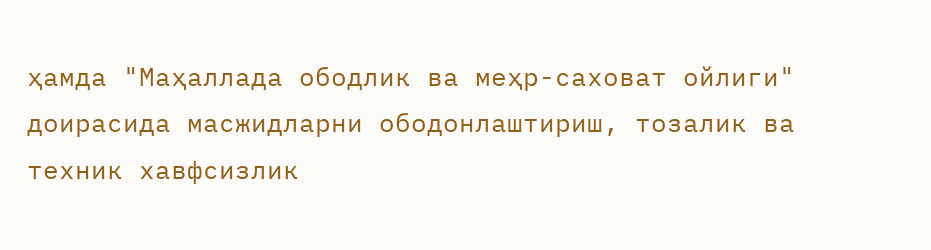ҳамда "Маҳаллада ободлик ва меҳр-саховат ойлиги" доирасида масжидларни ободонлаштириш, тозалик ва техник хавфсизлик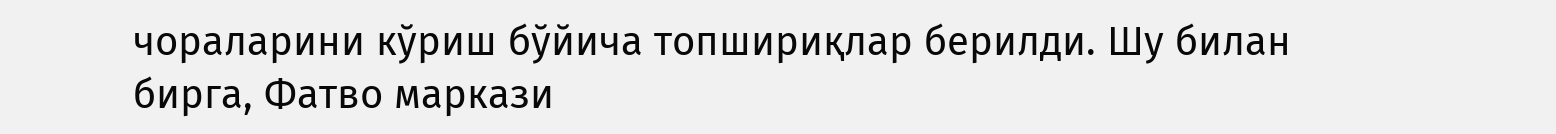чораларини кўриш бўйича топшириқлар берилди. Шу билан бирга, Фатво маркази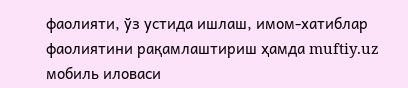фаолияти, ўз устида ишлаш, имом-хатиблар фаолиятини рақамлаштириш ҳамда muftiy.uz мобиль иловаси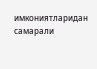имкониятларидан самарали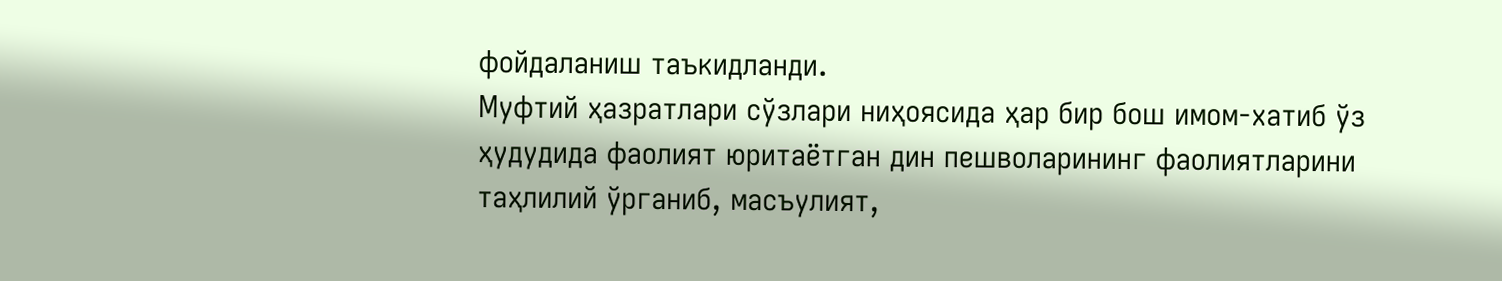фойдаланиш таъкидланди.
Муфтий ҳазратлари сўзлари ниҳоясида ҳар бир бош имом-хатиб ўз ҳудудида фаолият юритаётган дин пешволарининг фаолиятларини таҳлилий ўрганиб, масъулият,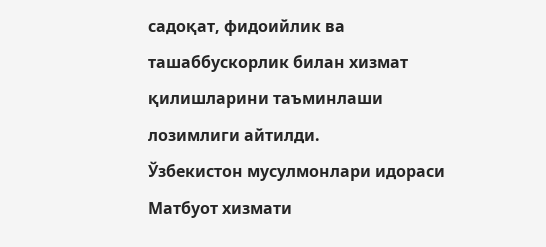садоқат, фидоийлик ва ташаббускорлик билан хизмат қилишларини таъминлаши лозимлиги айтилди.
Ўзбекистон мусулмонлари идораси Матбуот хизмати